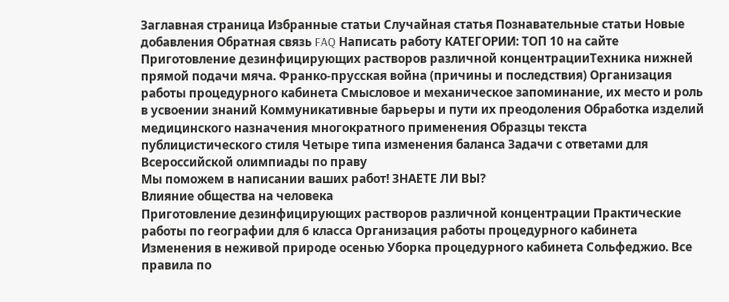Заглавная страница Избранные статьи Случайная статья Познавательные статьи Новые добавления Обратная связь FAQ Написать работу КАТЕГОРИИ: ТОП 10 на сайте Приготовление дезинфицирующих растворов различной концентрацииТехника нижней прямой подачи мяча. Франко-прусская война (причины и последствия) Организация работы процедурного кабинета Смысловое и механическое запоминание, их место и роль в усвоении знаний Коммуникативные барьеры и пути их преодоления Обработка изделий медицинского назначения многократного применения Образцы текста публицистического стиля Четыре типа изменения баланса Задачи с ответами для Всероссийской олимпиады по праву
Мы поможем в написании ваших работ! ЗНАЕТЕ ЛИ ВЫ?
Влияние общества на человека
Приготовление дезинфицирующих растворов различной концентрации Практические работы по географии для 6 класса Организация работы процедурного кабинета Изменения в неживой природе осенью Уборка процедурного кабинета Сольфеджио. Все правила по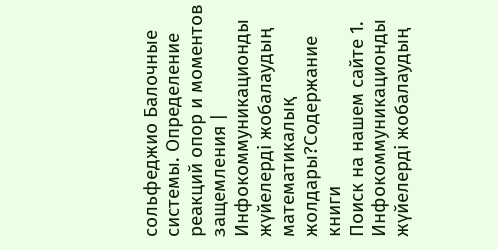сольфеджио Балочные системы. Определение реакций опор и моментов защемления |
Инфокоммуникационды жүйелерді жобалаудың математикалық жолдары?Содержание книги
Поиск на нашем сайте 1. Инфокоммуникационды жүйелерді жобалаудың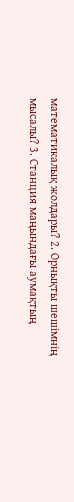математикалық жолдары? 2. Орнықты шешімнің мысалы? 3. Станция маңындағы аумақтың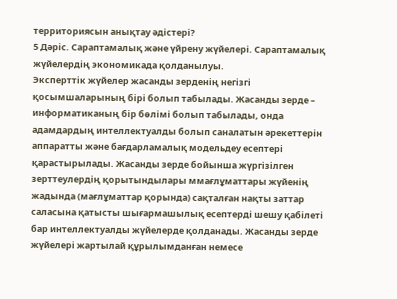территориясын анықтау әдістері?
5 Дәріс. Сараптамалық және үйрену жүйелері. Сараптамалық жүйелердің экономикада қолданылуы.
Эксперттік жүйелер жасанды зерденің негізгі қосымшаларының бірі болып табылады. Жасанды зерде – информатиканың бір бөлімі болып табылады, онда адамдардың интеллектуалды болып саналатын әрекеттерін аппаратты және бағдарламалық модельдеу есептері қарастырылады. Жасанды зерде бойынша жүргізілген зерттеулердің қорытындылары ммағлұматтары жүйенің жадында (мағлұматтар қорында) сақталған нақты заттар саласына қатысты шығармашылық есептерді шешу қабілеті бар интеллектуалды жүйелерде қолданады. Жасанды зерде жүйелері жартылай құрылымданған немесе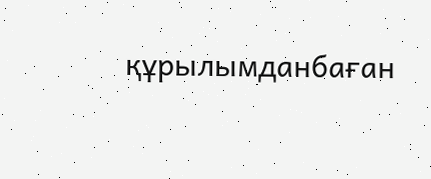құрылымданбаған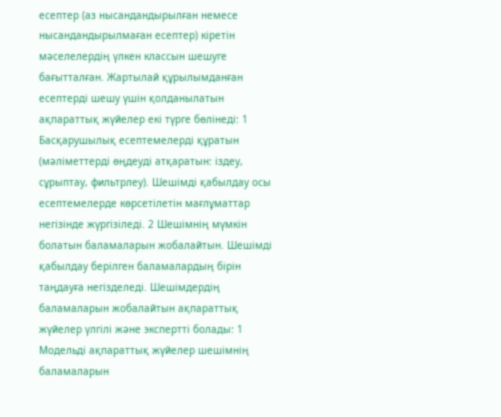есептер (аз нысандандырылған немесе нысандандырылмаған есептер) кіретін мәселелердің үлкен классын шешуге бағытталған. Жартылай құрылымданған есептерді шешу үшін қолданылатын ақпараттық жүйелер екі түрге бөлінеді: 1 Басқарушылық есептемелерді құратын (мәліметтерді өңдеуді атқаратын: іздеу, сұрыптау, фильтрлеу). Шешімді қабылдау осы есептемелерде көрсетілетін мағлұматтар негізінде жүргізіледі. 2 Шешімнің мүмкін болатын баламаларын жобалайтын. Шешімді қабылдау берілген баламалардың бірін таңдауға негізделеді. Шешімдердің баламаларын жобалайтын ақпараттық жүйелер үлгілі және экспертті болады: 1 Модельді ақпараттық жүйелер шешімнің баламаларын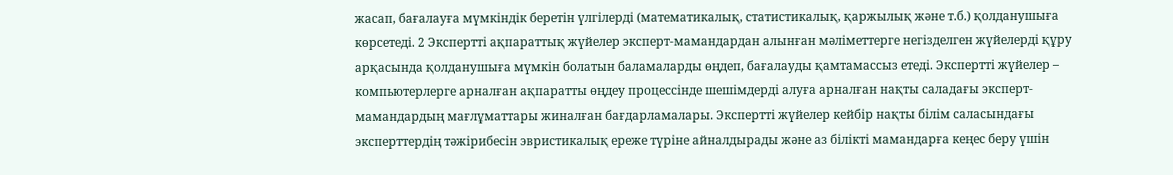жасап, бағалауға мүмкіндік беретін үлгілерді (математикалық, статистикалық, қаржылық және т.б.) қолданушыға көрсетеді. 2 Экспертті ақпараттық жүйелер эксперт-мамандардан алынған мәліметтерге негізделген жүйелерді құру арқасында қолданушыға мүмкін болатын баламаларды өңдеп, бағалауды қамтамассыз етеді. Экспертті жүйелер – компьютерлерге арналған ақпаратты өңдеу процессінде шешімдерді алуға арналған нақты саладағы эксперт-мамандардың мағлұматтары жиналған бағдарламалары. Экспертті жүйелер кейбір нақты білім саласындағы эксперттердің тәжірибесін эвристикалық ереже түріне айналдырады және аз білікті мамандарға кеңес беру үшін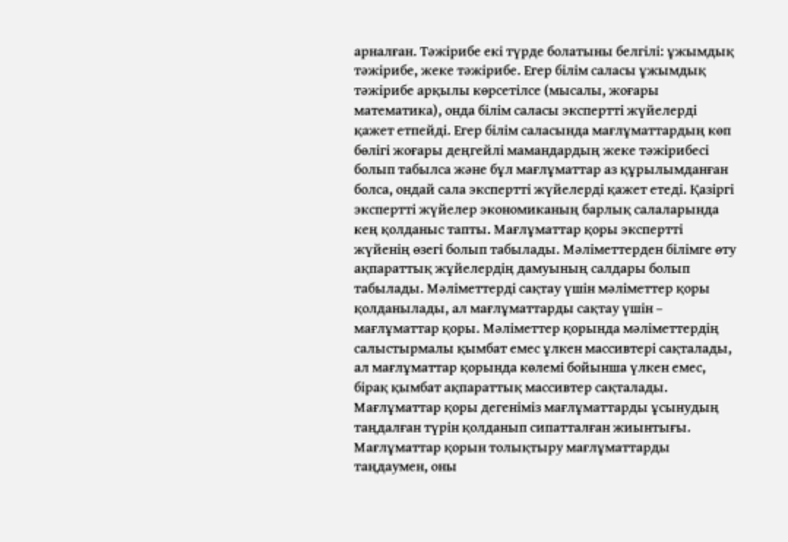арналған. Тәжірибе екі түрде болатыны белгілі: ұжымдық тәжірибе, жеке тәжірибе. Егер білім саласы ұжымдық тәжірибе арқылы көрсетілсе (мысалы, жоғары математика), онда білім саласы экспертті жүйелерді қажет етпейді. Егер білім саласында мағлұматтардың көп бөлігі жоғары деңгейлі мамандардың жеке тәжірибесі болып табылса және бұл мағлұматтар аз құрылымданған болса, ондай сала экспертті жүйелерді қажет етеді. Қазіргі экспертті жүйелер экономиканың барлық салаларында кең қолданыс тапты. Мағлұматтар қоры экспертті жүйенің өзегі болып табылады. Мәліметтерден білімге өту ақпараттық жұйелердің дамуының салдары болып табылады. Мәліметтерді сақтау үшін мәліметтер қоры қолданылады, ал мағлұматтарды сақтау үшін – мағлұматтар қоры. Мәліметтер қорында мәліметтердің салыстырмалы қымбат емес ұлкен массивтері сақталады, ал мағлұматтар қорында көлемі бойынша үлкен емес, бірақ қымбат ақпараттық массивтер сақталады. Мағлұматтар қоры дегеніміз мағлұматтарды ұсынудың таңдалған түрін қолданып сипатталған жиынтығы. Мағлұматтар қорын толықтыру мағлұматтарды таңдаумен, оны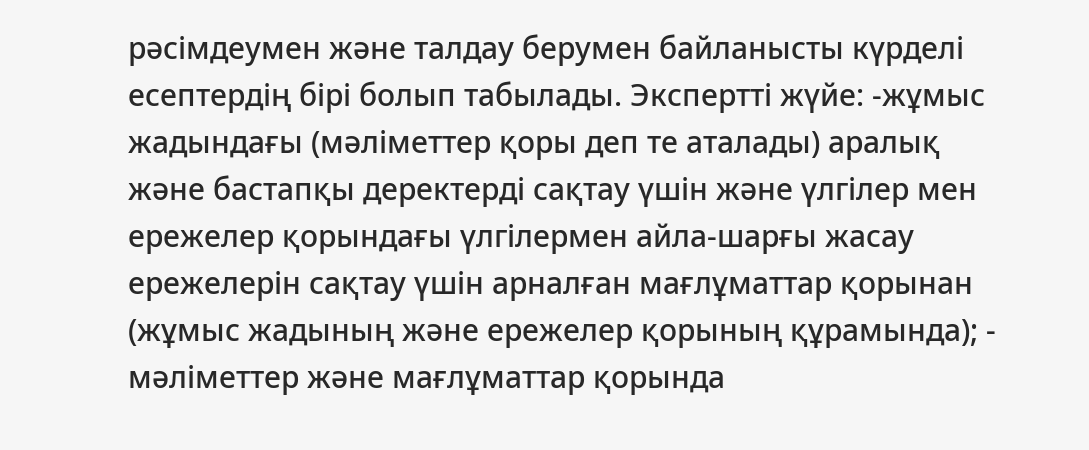рәсімдеумен және талдау берумен байланысты күрделі есептердің бірі болып табылады. Экспертті жүйе: -жұмыс жадындағы (мәліметтер қоры деп те аталады) аралық және бастапқы деректерді сақтау үшін және үлгілер мен ережелер қорындағы үлгілермен айла-шарғы жасау ережелерін сақтау үшін арналған мағлұматтар қорынан (жұмыс жадының және ережелер қорының құрамында); - мәліметтер және мағлұматтар қорында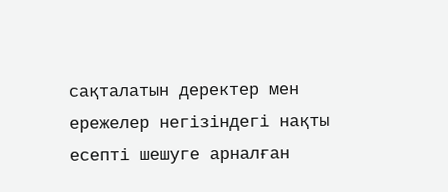сақталатын деректер мен ережелер негізіндегі нақты есепті шешуге арналған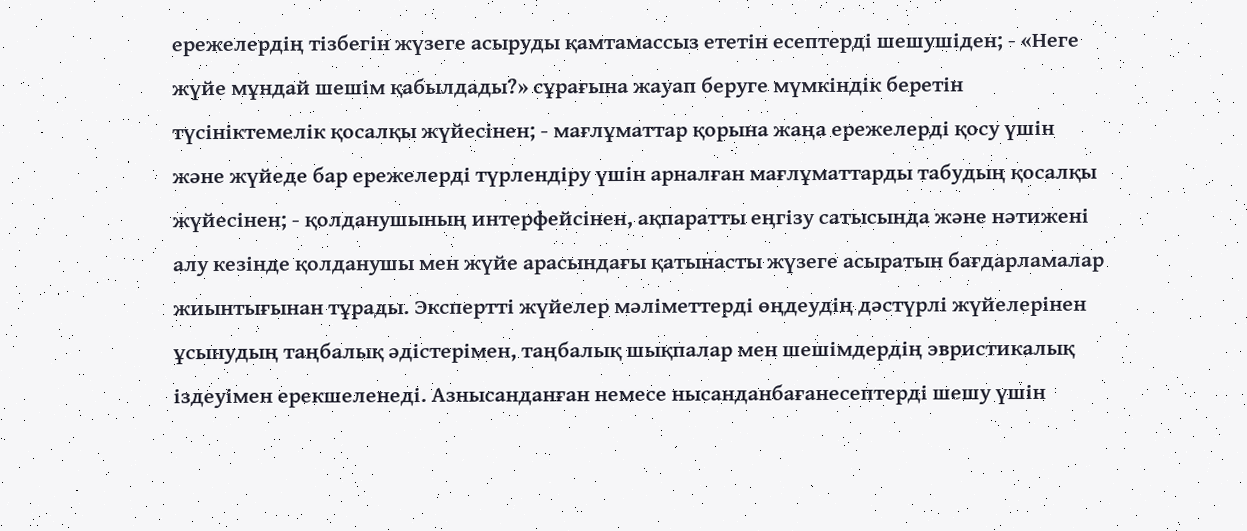ережелердің тізбегін жүзеге асыруды қамтамассыз ететін есептерді шешушіден; - «Неге жүйе мұндай шешім қабылдады?» сұрағына жауап беруге мүмкіндік беретін түсініктемелік қосалқы жүйесінен; - мағлұматтар қорына жаңа ережелерді қосу үшін және жүйеде бар ережелерді түрлендіру үшін арналған мағлұматтарды табудың қосалқы жүйесінен; - қолданушының интерфейсінен, ақпаратты еңгізу сатысында және нәтижені алу кезінде қолданушы мен жүйе арасындағы қатынасты жүзеге асыратын бағдарламалар жиынтығынан тұрады. Экспертті жүйелер мәліметтерді өңдеудің дәстүрлі жүйелерінен ұсынудың таңбалық әдістерімен, таңбалық шықпалар мен шешімдердің эвристикалық іздеуімен ерекшеленеді. Азнысанданған немесе нысанданбағанесептерді шешу үшін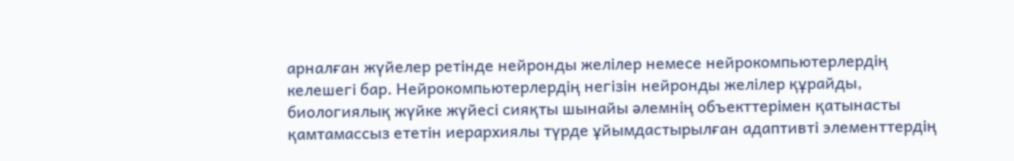арналған жүйелер ретінде нейронды желілер немесе нейрокомпьютерлердің келешегі бар. Нейрокомпьютерлердің негізін нейронды желілер құрайды, биологиялық жүйке жүйесі сияқты шынайы әлемнің объекттерімен қатынасты қамтамассыз ететін иерархиялы түрде ұйымдастырылған адаптивті элементтердің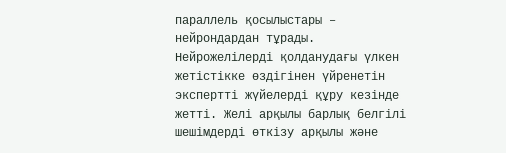параллель қосылыстары – нейрондардан тұрады. Нейрожелілерді қолданудағы үлкен жетістікке өздігінен үйренетін экспертті жүйелерді құру кезінде жетті. Желі арқылы барлық белгілі шешімдерді өткізу арқылы және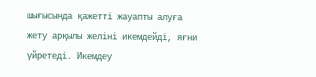шығысында қажетті жауапты алуға жету арқылы желіні икемдейді, яғни үйретеді. Икемдеу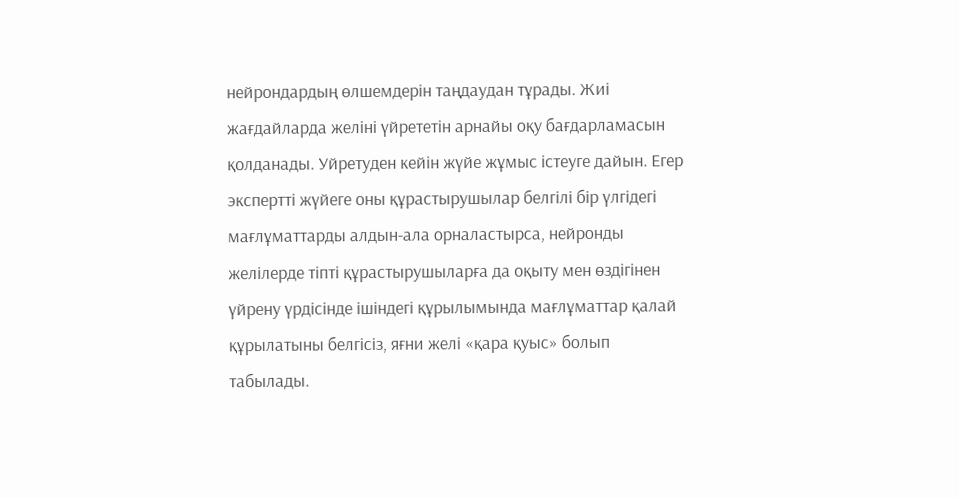нейрондардың өлшемдерін таңдаудан тұрады. Жиі жағдайларда желіні үйрететін арнайы оқу бағдарламасын қолданады. Уйретуден кейін жүйе жұмыс істеуге дайын. Егер экспертті жүйеге оны құрастырушылар белгілі бір үлгідегі мағлұматтарды алдын-ала орналастырса, нейронды желілерде тіпті құрастырушыларға да оқыту мен өздігінен үйрену үрдісінде ішіндегі құрылымында мағлұматтар қалай құрылатыны белгісіз, яғни желі «қара қуыс» болып табылады.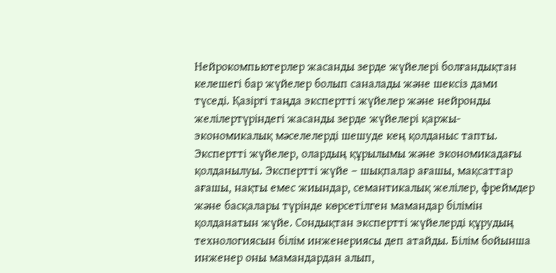Нейрокомпьютерлер жасанды зерде жүйелері болғандықтан келешегі бар жүйелер болып саналады және шексіз дами түседі. Қазіргі таңда экспертті жүйелер және нейронды желілертүріндегі жасанды зерде жүйелері қаржы-экономикалық мәселелерді шешуде кең қолданыс тапты.
Экспертті жүйелер, олардың құрылымы және экономикадағы қолданылуы. Экспертті жүйе – шықпалар ағашы, мақсаттар ағашы, нақты емес жиындар, семантикалық желілер, фреймдер және басқалары түрінде көрсетілген мамандар білімін қолданатын жүйе. Сондықтан экспертті жүйелерді құрудың технологиясын білім инженериясы деп атайды. Білім бойынша инженер оны мамандардан алып,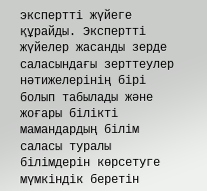экспертті жүйеге құрайды. Экспертті жүйелер жасанды зерде саласындағы зерттеулер нәтижелерінің бірі болып табылады және жоғары білікті мамандардың білім саласы туралы білімдерін көрсетуге мүмкіндік беретін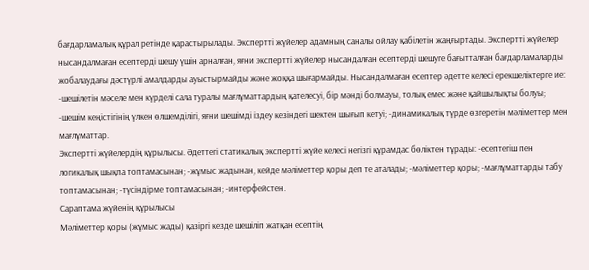бағдарламалық құрал ретінде қарастырылады. Экспертті жүйелер адамның саналы ойлау қабілетін жаңғыртады. Экспертті жүйелер нысандалмаған есептерді шешу үшін арналған, яғни экспертті жүйелер нысандалған есептерді шешуге бағытталған бағдарламаларды жобалаудағы дәстүрлі амалдарды ауыстырмайды және жоққа шығармайды. Нысандалмаған есептер әдетте келесі ерекшеліктерге ие: -шешілетін мәселе мен күрделі сала туралы мағлұматтардың қателесуі, бір мәнді болмауы, толық емес және қайшылықты болуы; -шешім кеңістігінің үлкен өлшемділігі, яғни шешімді іздеу кезіндегі шектен шығып кетуі; -динамикалық түрде өзгеретін мәліметтер мен мағлұматтар.
Экспертті жүйелердің құрылысы. Әдеттегі статикалық экспертті жүйе келесі негізгі құрамдас бөліктен тұрады: -есептегіш пен логикалық шықпа топтамасынан; -жұмыс жадынан, кейде мәліметтер қоры деп те аталады; -мәліметтер қоры; -мағлұматтарды табу топтамасынан; -түсіндірме топтамасынан; -интерфейстен.
Сараптама жүйенің құрылысы
Мәліметтер қоры (жұмыс жады) қазіргі кезде шешіліп жатқан есептің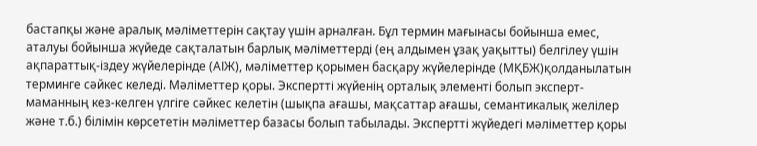бастапқы және аралық мәліметтерін сақтау үшін арналған. Бұл термин мағынасы бойынша емес, аталуы бойынша жүйеде сақталатын барлық мәліметтерді (ең алдымен ұзақ уақытты) белгілеу үшін ақпараттық-іздеу жүйелерінде (АІЖ), мәліметтер қорымен басқару жүйелерінде (МҚБЖ)қолданылатын терминге сәйкес келеді. Мәліметтер қоры. Экспертті жүйенің орталық элементі болып эксперт-маманның кез-келген үлгіге сәйкес келетін (шықпа ағашы, мақсаттар ағашы, семантикалық желілер және т.б.) білімін көрсететін мәліметтер базасы болып табылады. Экспертті жүйедегі мәліметтер қоры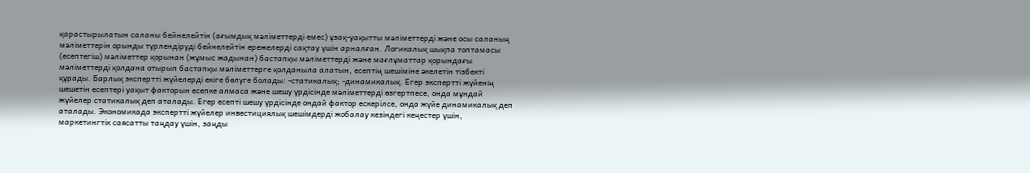қарастырылатын саланы бейнелейтін (ағымдық мәліметтерді емес) ұзақ-уақытты мәліметтерді және осы саланың мәліметтерін орынды түрлендіруді бейнелейтін ережелерді сақтау үшін арналған. Логикалық шықпа топтамасы (есептегіш) мәліметтер қорынан (жұмыс жадынан) бастапқы мәліметтерді және мағлұматтар қорындағы мәліметтерді қолдана отырып бастапқы мәліметтерге қолданыла алатын, есептің шешіміне әкелетін тізбекті құрады. Барлық экспертті жүйелерді екіге бөлуге болады: -статикалық; -динамикалық. Егер экспертті жүйенің шешетін есептері уақыт факторын есепке алмаса және шешу үрдісінде мәліметтерді өзгертпесе, онда мұндай жүйелер статикалық деп аталады. Егер есепті шешу үрдісінде ондай фактор ескерілсе, онда жүйе динамикалық деп аталады. Экономикада экспертті жүйелер инвестициялық шешімдерді жобалау кезіндегі кеңестер үшін, маркетингтік саясатты таңдау үшін, заңды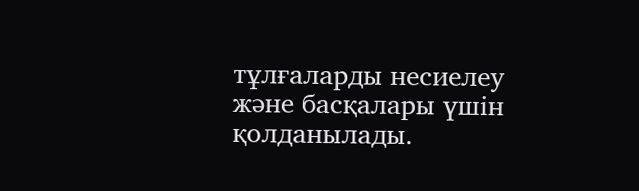тұлғаларды несиелеу және басқалары үшін қолданылады.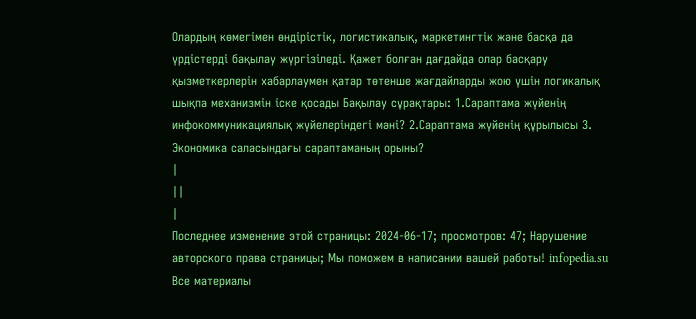Олардың көмегімен өндірістік, логистикалық, маркетингтік және басқа да үрдістерді бақылау жүргізіледі. Қажет болған дағдайда олар басқару қызметкерлерін хабарлаумен қатар төтенше жағдайларды жою үшін логикалық шықпа механизмін іске қосады Бақылау сұрақтары: 1.Сараптама жүйенің инфокоммуникациялық жүйелеріндегі мәні? 2.Сараптама жүйенің құрылысы 3. Экономика саласындағы сараптаманың орыны?
|
||
|
Последнее изменение этой страницы: 2024-06-17; просмотров: 47; Нарушение авторского права страницы; Мы поможем в написании вашей работы! infopedia.su Все материалы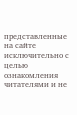представленные на сайте исключительно с целью ознакомления читателями и не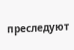преследуют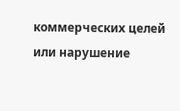коммерческих целей или нарушение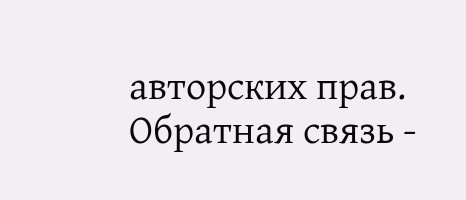авторских прав. Обратная связь -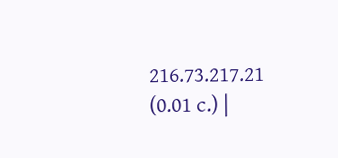216.73.217.21 (0.01 с.) |